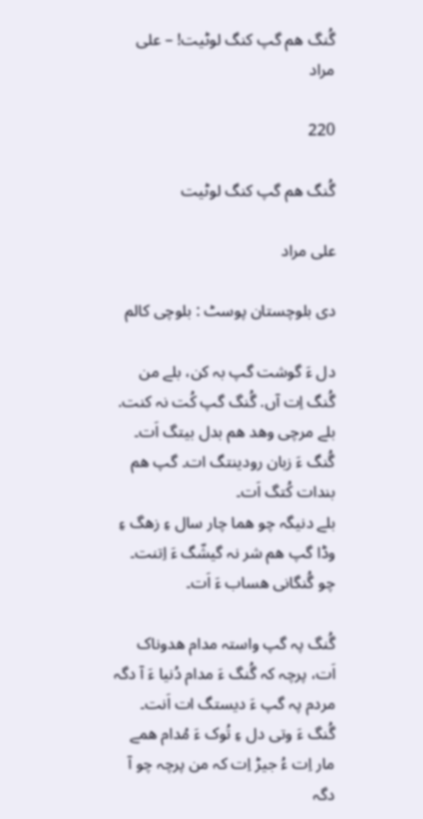گُنگ ھم گپ کنگ لوٹیت! – علی مراد

220

گُنگ ھم گپ کنگ لوٹیت

علی مراد

دی بلوچستان پوسٹ : بلوچی کالم

دل ءَ گوشت گپ بہ کن، بلے من گُنگ اِت آں. گُنگ گپ کُت نہ کنت. بلے مرچی وھد ھم بدل بیتگ اَت۔
گُنگ ءَ زبان رودینتگ ات۔ گپ ھم بندات کُتگ اَت۔
بلے دنیگہ چو ھما چار سال ءِ زھگ ءِ وڈا گپ ھم شر نہ گیشّگ ءَ اِتنت۔ چو گُنگانی ھساب ءَ اَت۔

گُنگ پہ گپ واستہ مدام ھدوناک اَت، پرچہ کہ گُنگ ءَ مدام دُنیا ءَ آ دگہ مردم پہ گپ ءَ دیستگ ات اَنت۔ گُنگ ءَ وتی دل ءِ تُوک ءَ مُدام ھمے مار اِت ءُ جیڑ اِت کہ من پرچہ چو آ دگہ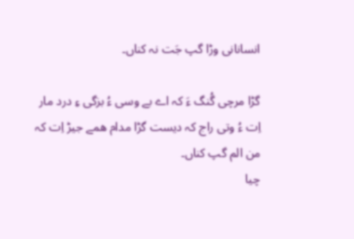انسانانی وڑا گپ جَت نہ کناں۔

گڑا مرچی گُنگ ءَ کہ اے بے وسی ءُ بزگی ءِ درد مار اِت ءُ وتی راج کہ دیست گڑا مدام ھمے جیڑ اِت کہ من الم گپ کناں۔
چیا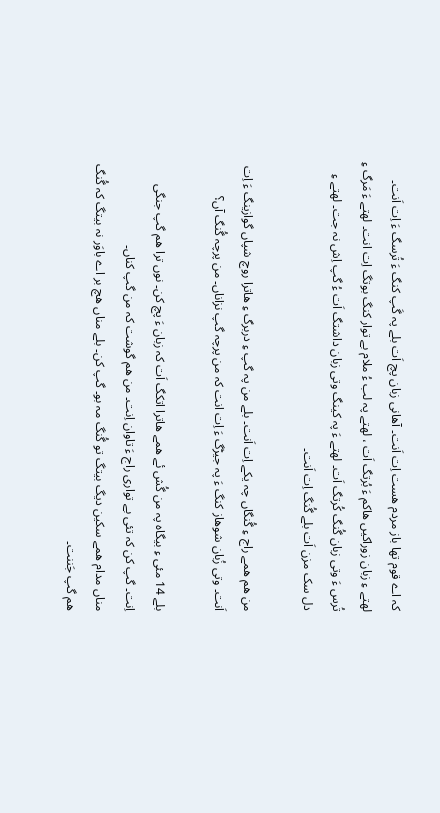کہ اے قوم تھا باز مردم ھست اِت اَنت۔ آھانی زبان پچ اَت بلے پہ گَپ کنگ ءَ تُرسگ ءَ اِت اَنت۔
لھتے ءِ زبان زوراکیں ھاکم ءَ بُرتگ اَت ، لھتے پہ لب ءُ ملام بے توار کنگ بوتگ اِت انت۔ لھتے ءَ مَرگ ءِ تُرس ءَ وتی زبان گُنگ کُرتگ اَت۔ لھتے ءَ پہ کینگ وتی زبان داشتگ اَت ءُ گپ اِش نہ جت۔ لھتے ءِ دل سک مزن اَت بلے گُنگ اِت اَنت۔

من ھم ھمے راج ءِ گُنگاں چہ یکے اِت اَنت۔ بلے من پہ گپ ءِ دربرگ ءِ ھاترا روچ شپاں گوازینگ ءَ اِت اَنت۔ وتی زُبان شوھاز کنگ ءَ پہ جیڑگ ءَ اِت انت کہ من پرچہ گپ نزاناں۔ من پرچہ گُنگ آں؟

بلے 14 مئی ءِ بیگاہ پہ من گُش ئے ھمے ھاترا اتکگ اَت کہ زبان ءَ پچ کن۔ نوں ترا ھم گپ جنگی اِنت۔ گپ کن کہ تئی بے تواری راج ءَ تاوان اِنت۔ من ھم گوشت کہ من گپ کناں۔
مناں مدام ھمے سکین دیگ بیتگ تو گُنگ مہ بو۔ گپ کن۔ بلے مناں ھچ بر اے باوَر نہ بیتگ کہ گُنگ ھم گپ جَننت۔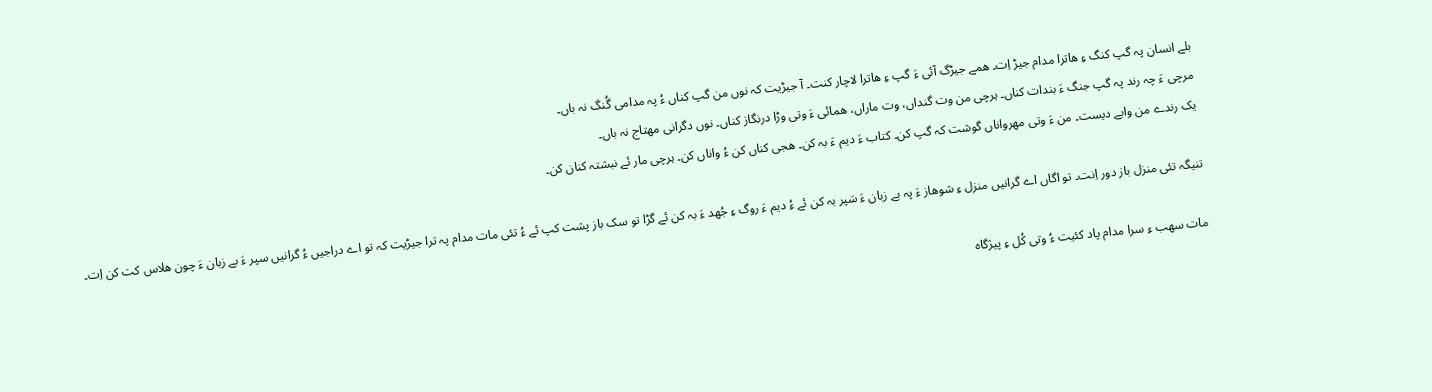بلے انسان پہ گپ کنگ ءِ ھاترا مدام جیڑ اِت۔ ھمے جیڑگ آئی ءَ گپ ءِ ھاترا لاچار کنت۔ آ جیڑیت کہ نوں من گپ کناں ءُ پہ مدامی گُنگ نہ باں۔
مرچی ءَ چہ رند پہ گپ جنگ ءَ بندات کناں۔ ہرچی من وت گنداں، وت ماراں، ھمائی ءَ وتی وڑا درنگاز کناں۔ نوں دگرانی مھتاج نہ باں۔
یک رندے من وابے دیست۔ من ءَ وتی مھرواناں گوشت کہ گپ کن۔ کتاب ءَ دیم ءَ بہ کن۔ ھجی کناں کن ءُ واناں کن۔ ہرچی مار ئے نبشتہ کنان کن۔

تنیگہ تئی منزل باز دور اِنت۔ تو اگاں اے گرانیں منزل ءِ شوھاز ءَ پہ بے زبان ءَ سَپر بہ کن ئے ءُ دیم ءَ روگ ءِ جُھد ءَ بہ کن ئے گڑا تو سک باز پشت کپ ئے ءُ تئی مات مدام پہ ترا جیڑیت کہ تو اے دراجیں ءُ گرانیں سپر ءَ بے زبان ءَ چون ھلاس کت کن اِت۔

مات سھب ءِ سرا مدام پاد کئیت ءُ وتی کُل ءِ پیژگاہ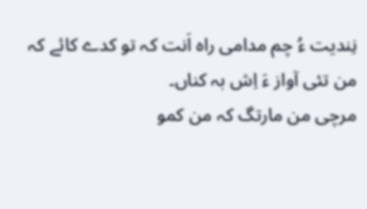نِندیت ءُ چم مدامی راہ اَنت کہ تو کدے کائے کہ من تئی آواز ءَ اِش بہ کناں۔
مرچی من مارتگ کہ من کمو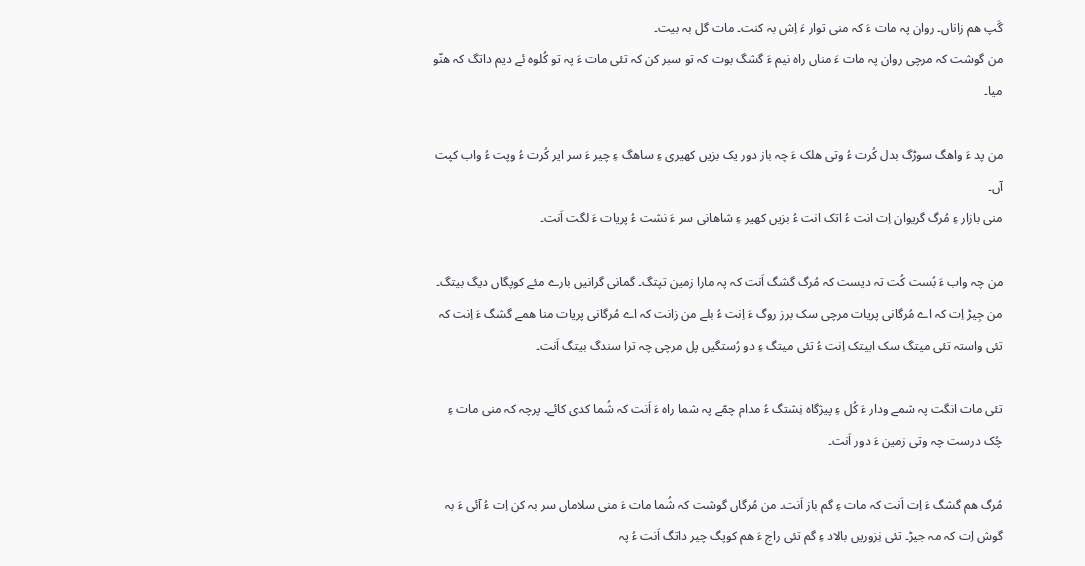گَپ ھم زاناں۔ روان پہ مات ءَ کہ منی توار ءَ اِش بہ کنت۔ مات گل بہ بیت۔
من گوشت کہ مرچی روان پہ مات ءَ مناں راہ نیم ءَ گشگ بوت کہ تو سبر کن کہ تئی مات ءَ پہ تو کُلوہ ئے دیم داتگ کہ ھنّو میا۔

من پد ءَ واھگ سوڑگ بدل کُرت ءُ وتی ھلک ءَ چہ باز دور یک بزیں کھیری ءِ ساھگ ءِ چیر ءَ سر ایر کُرت ءُ وپت ءُ واب کپت آں۔
منی بازار ءِ مُرگ گریوان اِت انت ءُ اتک انت ءُ بزیں کھیر ءِ شاھانی سر ءَ نشت ءُ پریات ءَ لگت اَنت۔

من چہ واب ءَ بُست کُت تہ دیست کہ مُرگ گشگ اَنت کہ پہ مارا زمین تپتگ۔ گمانی گرانیں بارے مئے کوپگاں دیگ بیتگ۔
من جِیڑ اِت کہ اے مُرگانی پریات مرچی سک برز روگ ءَ اِنت ءُ بلے من زانت کہ اے مُرگانی پریات منا ھمے گشگ ءَ اِنت کہ تئی واستہ تئی میتگ سک ابیتک اِنت ءُ تئی میتگ ءِ دو رُستگیں پل مرچی چہ ترا سندگ بیتگ اَنت۔

تئی مات انگت پہ شمے ودار ءَ کُل ءِ پیژگاہ نِشتگ ءُ مدام چمّے پہ شما راہ ءَ اَنت کہ شُما کدی کائے۔ پرچہ کہ منی مات ءِ چُک درست چہ وتی زمین ءَ دور اَنت۔

مُرگ ھم گشگ ءَ اِت اَنت کہ مات ءِ گم باز اَنت۔ من مُرگاں گوشت کہ شُما مات ءَ منی سلاماں سر بہ کن اِت ءُ آئی ءَ بہ گوش اِت کہ مہ جیڑ۔ تئی نِزوریں بالاد ءِ گم تئی راج ءَ ھم کوپگ چیر داتگ اَنت ءُ پہ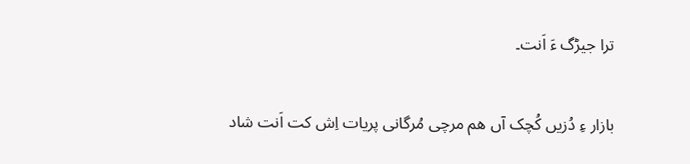ترا جیڑگ ءَ اَنت۔

بازار ءِ دُزیں کُچک آں ھم مرچی مُرگانی پریات اِش کت اَنت شاد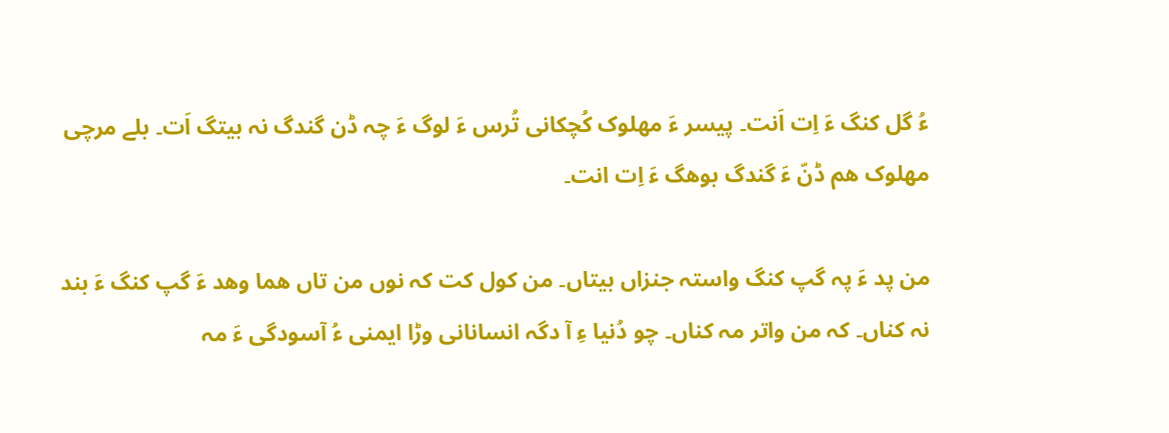ءُ گل کنگ ءَ اِت اَنت۔ پیسر ءَ مھلوک کُچکانی تُرس ءَ لوگ ءَ چہ ڈن گندگ نہ بیتگ اَت۔ بلے مرچی مھلوک ھم ڈنّ ءَ گندگ بوھگ ءَ اِت انت۔

من پد ءَ پہ گپ کنگ واستہ جنزاں بیتاں۔ من کول کت کہ نوں من تاں ھما وھد ءَ گپ کنگ ءَ بند نہ کناں۔ کہ من واتر مہ کناں۔ چو دُنیا ءِ آ دگہ انسانانی وڑا ایمنی ءُ آسودگی ءَ مہ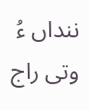ننداں ءُ وتی راج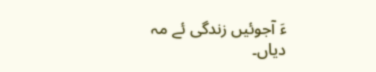ءَ آجوئیں زندگی ئے مہ دیاں۔